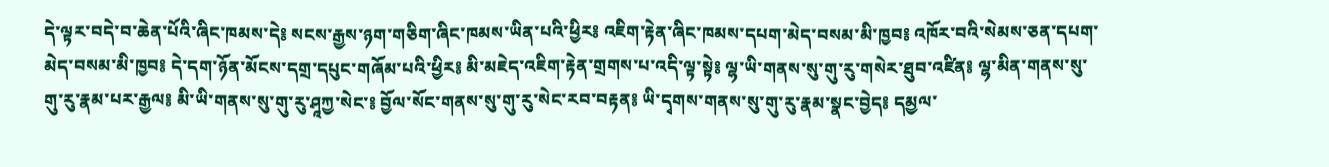དེ་ལྟར་བདེ་བ་ཆེན་པོའི་ཞིང་ཁམས་དེ༔ སངས་རྒྱས་ཉག་གཅིག་ཞིང་ཁམས་ཡིན་པའི་ཕྱིར༔ འཇིག་རྟེན་ཞིང་ཁམས་དཔག་མེད་བསམ་མི་ཁྱབ༔ འཁོར་བའི་སེམས་ཅན་དཔག་མེད་བསམ་མི་ཁྱབ༔ དེ་དག་ཉོན་མོངས་དགྲ་དཔུང་གཞོམ་པའི་ཕྱིར༔ མི་མཇེད་འཇིག་རྟེན་གྲགས་པ་འདི་ལྟ་སྟེ༔ ལྷ་ཡི་གནས་སུ་གུ་རུ་གསེར་ཐུབ་འཛིན༔ ལྷ་མིན་གནས་སུ་གུ་རུ་རྣམ་པར་རྒྱལ༔ མི་ཡི་གནས་སུ་གུ་རུ་ཤཱཀྱ་སེང་༔ བྱོལ་སོང་གནས་སུ་གུ་རུ་སེང་རབ་བརྟན༔ ཡི་དྭགས་གནས་སུ་གུ་རུ་རྣམ་སྣང་བྱེད༔ དམྱལ་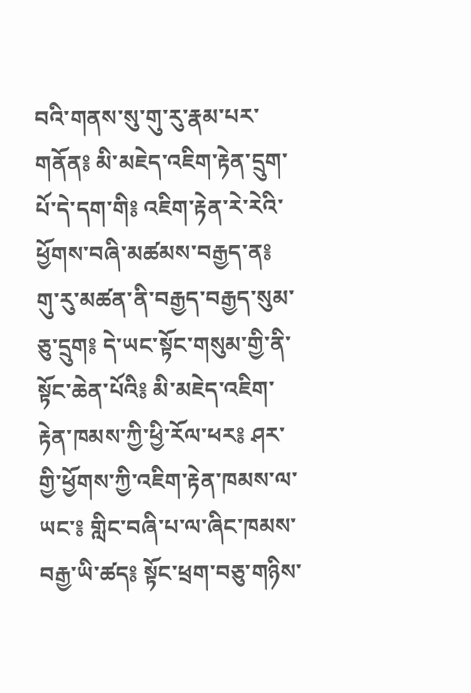བའི་གནས་སུ་གུ་རུ་རྣམ་པར་གནོན༔ མི་མཇེད་འཇིག་རྟེན་དྲུག་པོ་དེ་དག་གི༔ འཇིག་རྟེན་རེ་རེའི་ཕྱོགས་བཞི་མཚམས་བརྒྱད་ན༔ གུ་རུ་མཚན་ནི་བརྒྱད་བརྒྱད་སུམ་ཅུ་དྲུག༔ དེ་ཡང་སྟོང་གསུམ་གྱི་ནི་སྟོང་ཆེན་པོའི༔ མི་མཇེད་འཇིག་རྟེན་ཁམས་ཀྱི་ཕྱི་རོལ་ཕར༔ ཤར་གྱི་ཕྱོགས་ཀྱི་འཇིག་རྟེན་ཁམས་ལ་ཡང་༔ གླིང་བཞི་པ་ལ་ཞིང་ཁམས་བརྒྱ་ཡི་ཚད༔ སྟོང་ཕྲག་བཅུ་གཉིས་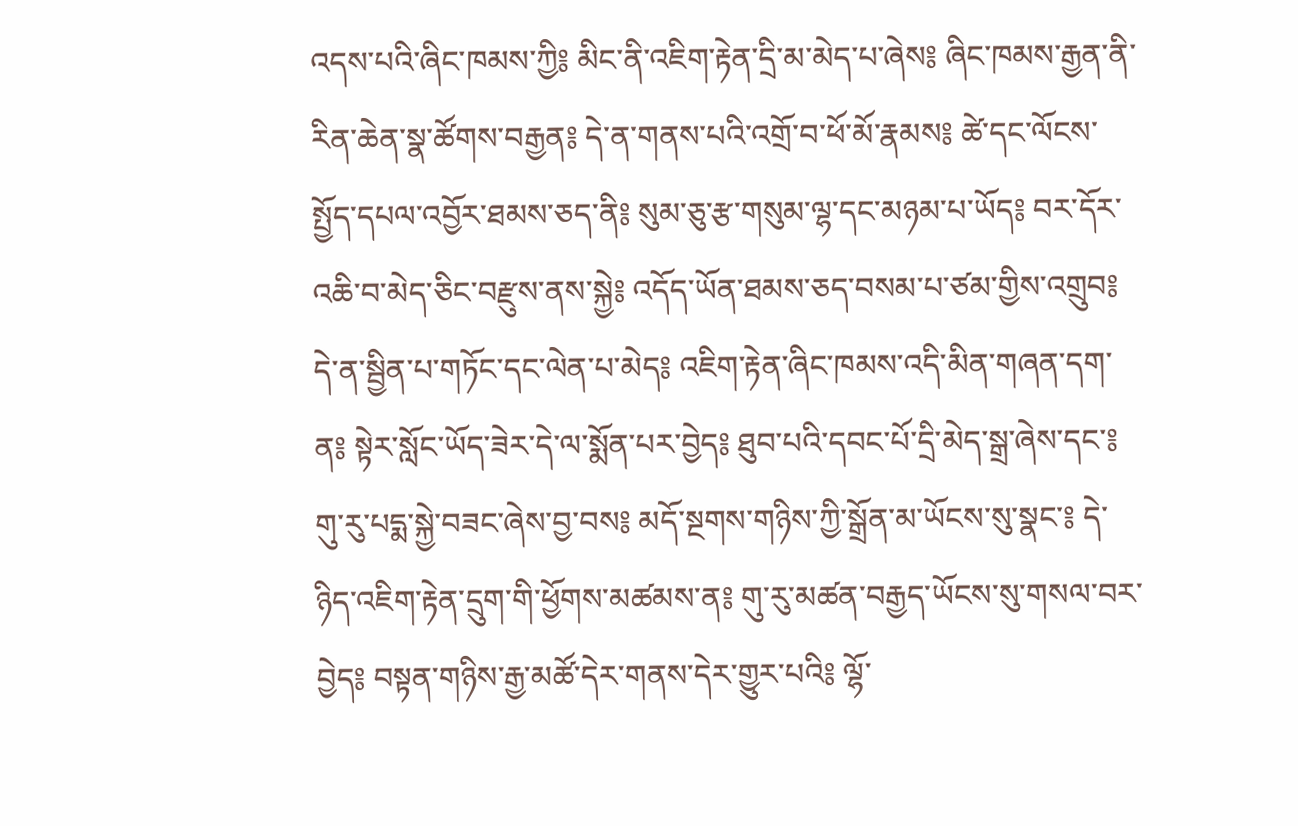འདས་པའི་ཞིང་ཁམས་ཀྱི༔ མིང་ནི་འཇིག་རྟེན་དྲི་མ་མེད་པ་ཞེས༔ ཞིང་ཁམས་རྒྱན་ནི་རིན་ཆེན་སྣ་ཚོགས་བརྒྱན༔ དེ་ན་གནས་པའི་འགྲོ་བ་ཕོ་མོ་རྣམས༔ ཚེ་དང་ལོངས་སྤྱོད་དཔལ་འབྱོར་ཐམས་ཅད་ནི༔ སུམ་ཅུ་རྩ་གསུམ་ལྷ་དང་མཉམ་པ་ཡོད༔ བར་དོར་འཆི་བ་མེད་ཅིང་བརྫུས་ནས་སྐྱེ༔ འདོད་ཡོན་ཐམས་ཅད་བསམ་པ་ཙམ་གྱིས་འགྲུབ༔ དེ་ན་སྦྱིན་པ་གཏོང་དང་ལེན་པ་མེད༔ འཇིག་རྟེན་ཞིང་ཁམས་འདི་མིན་གཞན་དག་ན༔ སྟེར་སློང་ཡོད་ཟེར་དེ་ལ་སྨོན་པར་བྱེད༔ ཐུབ་པའི་དབང་པོ་དྲི་མེད་སྒྲ་ཞེས་དང་༔ གུ་རུ་པདྨ་སྐྱེ་བཟང་ཞེས་བྱ་བས༔ མདོ་སྔགས་གཉིས་ཀྱི་སྒྲོན་མ་ཡོངས་སུ་སྣང་༔ དེ་ཉིད་འཇིག་རྟེན་དྲུག་གི་ཕྱོགས་མཚམས་ན༔ གུ་རུ་མཚན་བརྒྱད་ཡོངས་སུ་གསལ་བར་བྱེད༔ བསྟན་གཉིས་རྒྱ་མཚོ་དེར་གནས་དེར་གྱུར་པའི༔ ལྷོ་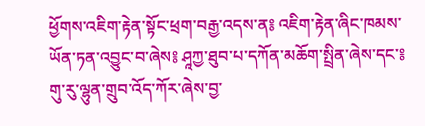ཕྱོགས་འཇིག་རྟེན་སྟོང་ཕྲག་བརྒྱ་འདས་ན༔ འཇིག་རྟེན་ཞིང་ཁམས་ཡོན་ཏན་འབྱུང་བ་ཞེས༔ ཤཱཀྱ་ཐུབ་པ་དཀོན་མཆོག་སྤྲིན་ཞེས་དང་༔ གུ་རུ་ལྷུན་གྲུབ་འོད་ཀོར་ཞེས་བྱ་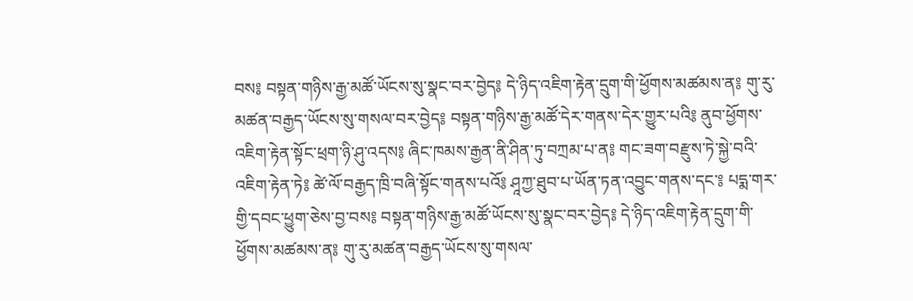བས༔ བསྟན་གཉིས་རྒྱ་མཚོ་ཡོངས་སུ་སྣང་བར་བྱེད༔ དེ་ཉིད་འཇིག་རྟེན་དྲུག་གི་ཕྱོགས་མཚམས་ན༔ གུ་རུ་མཚན་བརྒྱད་ཡོངས་སུ་གསལ་བར་བྱེད༔ བསྟན་གཉིས་རྒྱ་མཚོ་དེར་གནས་དེར་གྱུར་པའི༔ ནུབ་ཕྱོགས་འཇིག་རྟེན་སྟོང་ཕྲག་ཉི་ཤུ་འདས༔ ཞིང་ཁམས་རྒྱན་ནི་ཤིན་ཏུ་བཀྲམ་པ་ན༔ གང་ཟག་བརྫུས་ཏེ་སྐྱེ་བའི་འཇིག་རྟེན་ཏེ༔ ཚེ་ལོ་བརྒྱད་ཁྲི་བཞི་སྟོང་གནས་པའོ༔ ཤཱཀྱ་ཐུབ་པ་ཡོན་ཏན་འབྱུང་གནས་དང་༔ པདྨ་གར་གྱི་དབང་ཕྱུག་ཅེས་བྱ་བས༔ བསྟན་གཉིས་རྒྱ་མཚོ་ཡོངས་སུ་སྣང་བར་བྱེད༔ དེ་ཉིད་འཇིག་རྟེན་དྲུག་གི་ཕྱོགས་མཚམས་ན༔ གུ་རུ་མཚན་བརྒྱད་ཡོངས་སུ་གསལ་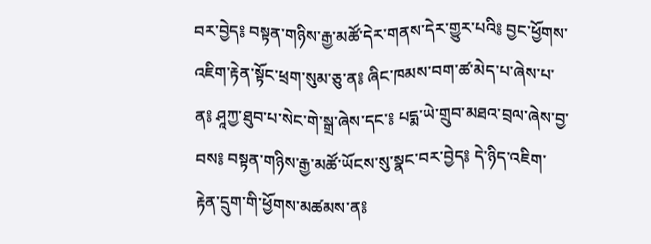བར་བྱེད༔ བསྟན་གཉིས་རྒྱ་མཚོ་དེར་གནས་དེར་གྱུར་པའི༔ བྱང་ཕྱོགས་འཇིག་རྟེན་སྟོང་ཕྲག་སུམ་ཅུ་ན༔ ཞིང་ཁམས་བག་ཚ་མེད་པ་ཞེས་པ་ན༔ ཤཱཀྱ་ཐུབ་པ་སེང་གེ་སྒྲ་ཞེས་དང་༔ པདྨ་ཡེ་གྲུབ་མཐའ་བྲལ་ཞེས་བྱ་བས༔ བསྟན་གཉིས་རྒྱ་མཚོ་ཡོངས་སུ་སྣང་བར་བྱེད༔ དེ་ཉིད་འཇིག་རྟེན་དྲུག་གི་ཕྱོགས་མཚམས་ན༔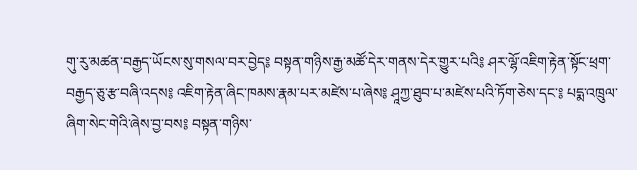གུ་རུ་མཚན་བརྒྱད་ཡོངས་སུ་གསལ་བར་བྱེད༔ བསྟན་གཉིས་རྒྱ་མཚོ་དེར་གནས་དེར་གྱུར་པའི༔ ཤར་ལྷོ་འཇིག་རྟེན་སྟོང་ཕྲག་བརྒྱད་ཅུ་རྩ་བཞི་འདས༔ འཇིག་རྟེན་ཞིང་ཁམས་རྣམ་པར་མཛེས་པ་ཞེས༔ ཤཱཀྱ་ཐུབ་པ་མཛེས་པའི་ཏོག་ཅེས་དང་༔ པདྨ་འཁྲུལ་ཞིག་སེང་གེའི་ཞེས་བྱ་བས༔ བསྟན་གཉིས་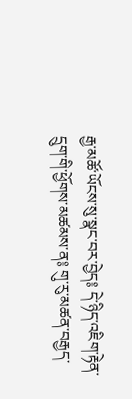རྒྱ་མཚོ་ཡོངས་སུ་སྣང་བར་བྱེད༔ དེ་ཉིད་འཇིག་རྟེན་དྲུག་གི་ཕྱོགས་མཚམས་ན༔ གུ་རུ་མཚན་བརྒྱད་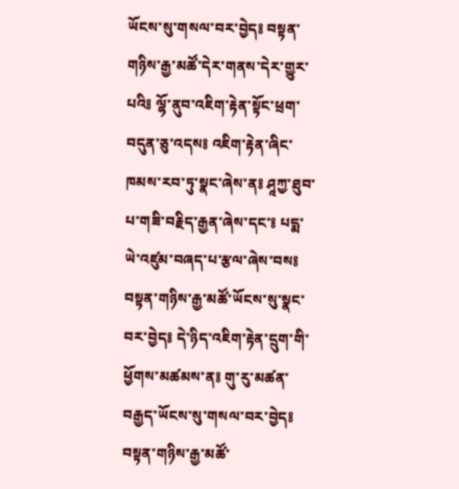ཡོངས་སུ་གསལ་བར་བྱེད༔ བསྟན་གཉིས་རྒྱ་མཚོ་དེར་གནས་དེར་གྱུར་པའི༔ ལྷོ་ནུབ་འཇིག་རྟེན་སྟོང་ཕྲག་བདུན་ཅུ་འདས༔ འཇིག་རྟེན་ཞིང་ཁམས་རབ་ཏུ་སྣང་ཞེས་ན༔ ཤཱཀྱ་ཐུབ་པ་གཟི་བརྗིད་རྒྱན་ཞེས་དང་༔ པདྨ་ཡེ་འཛུམ་བཞད་པ་རྩལ་ཞེས་བས༔ བསྟན་གཉིས་རྒྱ་མཚོ་ཡོངས་སུ་སྣང་བར་བྱེད༔ དེ་ཉིད་འཇིག་རྟེན་དྲུག་གི་ཕྱོགས་མཚམས་ན༔ གུ་རུ་མཚན་བརྒྱད་ཡོངས་སུ་གསལ་བར་བྱེད༔ བསྟན་གཉིས་རྒྱ་མཚོ་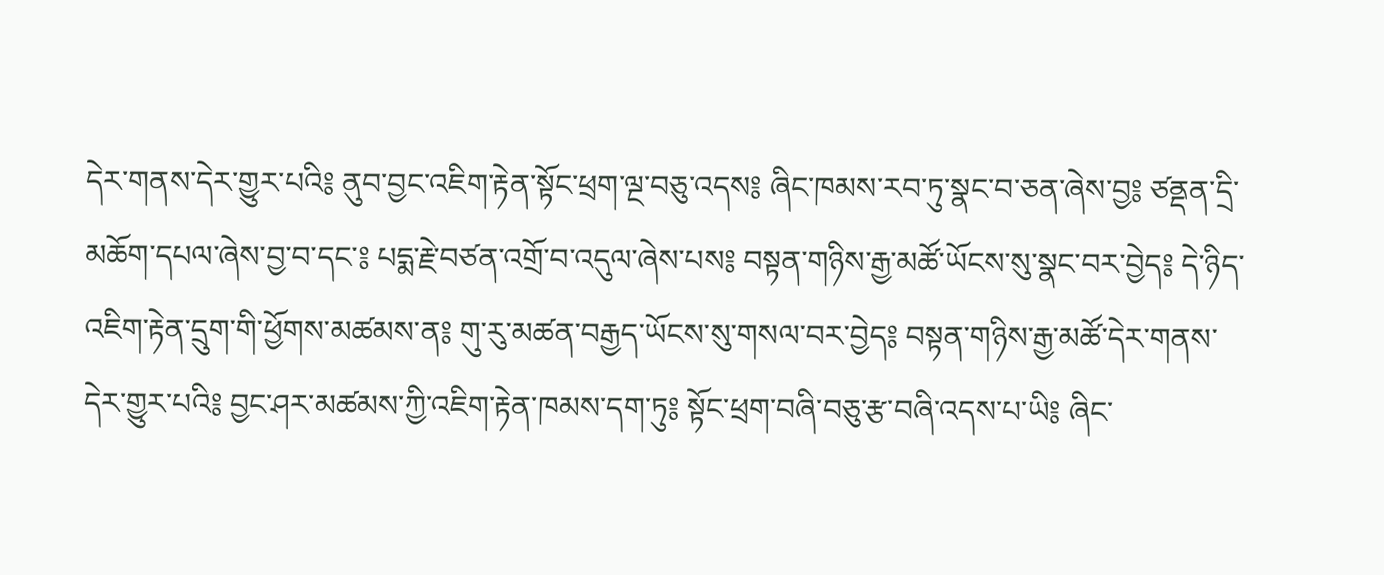དེར་གནས་དེར་གྱུར་པའི༔ ནུབ་བྱང་འཇིག་རྟེན་སྟོང་ཕྲག་ལྔ་བཅུ་འདས༔ ཞིང་ཁམས་རབ་ཏུ་སྣང་བ་ཅན་ཞེས་བྱ༔ ཙནྡན་དྲི་མཆོག་དཔལ་ཞེས་བྱ་བ་དང་༔ པདྨ་རྗེ་བཙན་འགྲོ་བ་འདུལ་ཞེས་པས༔ བསྟན་གཉིས་རྒྱ་མཚོ་ཡོངས་སུ་སྣང་བར་བྱེད༔ དེ་ཉིད་འཇིག་རྟེན་དྲུག་གི་ཕྱོགས་མཚམས་ན༔ གུ་རུ་མཚན་བརྒྱད་ཡོངས་སུ་གསལ་བར་བྱེད༔ བསྟན་གཉིས་རྒྱ་མཚོ་དེར་གནས་དེར་གྱུར་པའི༔ བྱང་ཤར་མཚམས་ཀྱི་འཇིག་རྟེན་ཁམས་དག་ཏུ༔ སྟོང་ཕྲག་བཞི་བཅུ་རྩ་བཞི་འདས་པ་ཡི༔ ཞིང་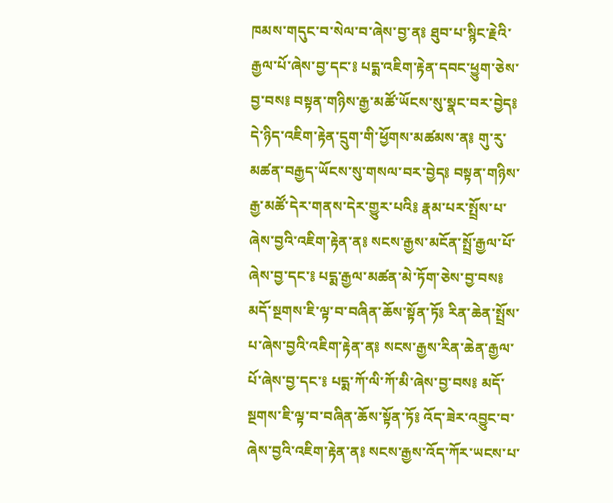ཁམས་གདུང་བ་སེལ་བ་ཞེས་བྱ་ན༔ ཐུབ་པ་སྙིང་རྗེའི་རྒྱལ་པོ་ཞེས་བྱ་དང་༔ པདྨ་འཇིག་རྟེན་དབང་ཕྱུག་ཅེས་བྱ་བས༔ བསྟན་གཉིས་རྒྱ་མཚོ་ཡོངས་སུ་སྣང་བར་བྱེད༔ དེ་ཉིད་འཇིག་རྟེན་དྲུག་གི་ཕྱོགས་མཚམས་ན༔ གུ་རུ་མཚན་བརྒྱད་ཡོངས་སུ་གསལ་བར་བྱེད༔ བསྟན་གཉིས་རྒྱ་མཚོ་དེར་གནས་དེར་གྱུར་པའི༔ རྣམ་པར་སྤྲོས་པ་ཞེས་བྱའི་འཇིག་རྟེན་ན༔ སངས་རྒྱས་མངོན་སྤྲོ་རྒྱལ་པོ་ཞེས་བྱ་དང་༔ པདྨ་རྒྱལ་མཚན་མེ་ཏོག་ཅེས་བྱ་བས༔ མདོ་སྔགས་ཇི་ལྟ་བ་བཞིན་ཆོས་སྟོན་ཏོ༔ རིན་ཆེན་སྤྲོས་པ་ཞེས་བྱའི་འཇིག་རྟེན་ན༔ སངས་རྒྱས་རིན་ཆེན་རྒྱལ་པོ་ཞེས་བྱ་དང་༔ པདྨ་ཀོ་ལི་ཀོ་མི་ཞེས་བྱ་བས༔ མདོ་སྔགས་ཇི་ལྟ་བ་བཞིན་ཆོས་སྟོན་ཏོ༔ འོད་ཟེར་འབྱུང་བ་ཞེས་བྱའི་འཇིག་རྟེན་ན༔ སངས་རྒྱས་འོད་ཀོར་ཡངས་པ་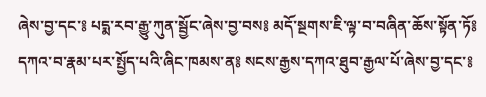ཞེས་བྱ་དང་༔ པདྨ་རབ་རྒྱུ་ཀུན་སྦྱོང་ཞེས་བྱ་བས༔ མདོ་སྔགས་ཇི་ལྟ་བ་བཞིན་ཆོས་སྟོན་ཏོ༔ དཀའ་བ་རྣམ་པར་སྤྱོད་པའི་ཞིང་ཁམས་ན༔ སངས་རྒྱས་དཀའ་ཐུབ་རྒྱལ་པོ་ཞེས་བྱ་དང་༔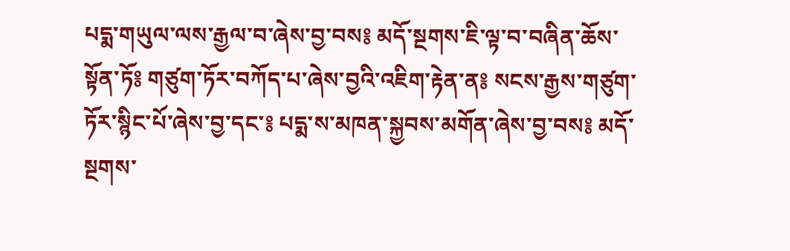པདྨ་གཡུལ་ལས་རྒྱལ་བ་ཞེས་བྱ་བས༔ མདོ་སྔགས་ཇི་ལྟ་བ་བཞིན་ཆོས་སྟོན་ཏོ༔ གཙུག་ཏོར་བཀོད་པ་ཞེས་བྱའི་འཇིག་རྟེན་ན༔ སངས་རྒྱས་གཙུག་ཏོར་སྙིང་པོ་ཞེས་བྱ་དང་༔ པདྨ་ས་མཁན་སྐྱབས་མགོན་ཞེས་བྱ་བས༔ མདོ་སྔགས་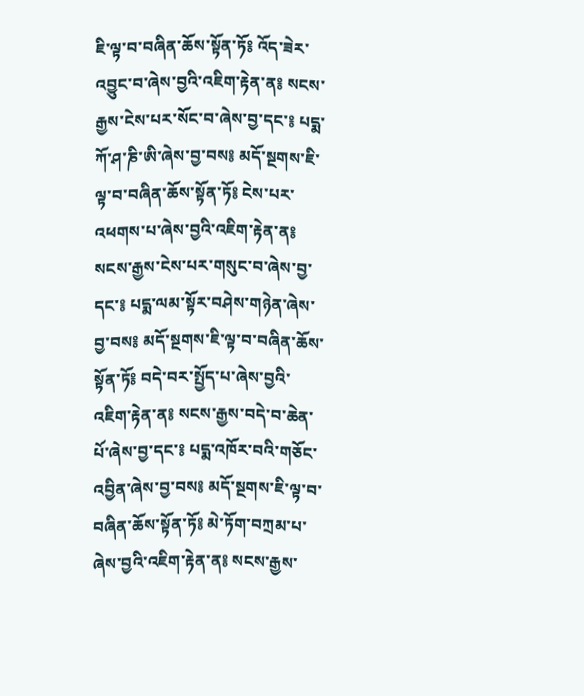ཇི་ལྟ་བ་བཞིན་ཆོས་སྟོན་ཏོ༔ འོད་ཟེར་འབྱུང་བ་ཞེས་བྱའི་འཇིག་རྟེན་ན༔ སངས་རྒྱས་ངེས་པར་སོང་བ་ཞེས་བྱ་དང་༔ པདྨ་ཀོ་ཤ་ཎི་ཨི་ཞེས་བྱ་བས༔ མདོ་སྔགས་ཇི་ལྟ་བ་བཞིན་ཆོས་སྟོན་ཏོ༔ ངེས་པར་འཕགས་པ་ཞེས་བྱའི་འཇིག་རྟེན་ན༔ སངས་རྒྱས་ངེས་པར་གསུང་བ་ཞེས་བྱ་དང་༔ པདྨ་ལམ་སྟོར་བཤེས་གཉེན་ཞེས་བྱ་བས༔ མདོ་སྔགས་ཇི་ལྟ་བ་བཞིན་ཆོས་སྟོན་ཏོ༔ བདེ་བར་སྤྱོད་པ་ཞེས་བྱའི་འཇིག་རྟེན་ན༔ སངས་རྒྱས་བདེ་བ་ཆེན་པོ་ཞེས་བྱ་དང་༔ པདྨ་འཁོར་བའི་གཅོང་འབྱིན་ཞེས་བྱ་བས༔ མདོ་སྔགས་ཇི་ལྟ་བ་བཞིན་ཆོས་སྟོན་ཏོ༔ མེ་ཏོག་བཀྲམ་པ་ཞེས་བྱའི་འཇིག་རྟེན་ན༔ སངས་རྒྱས་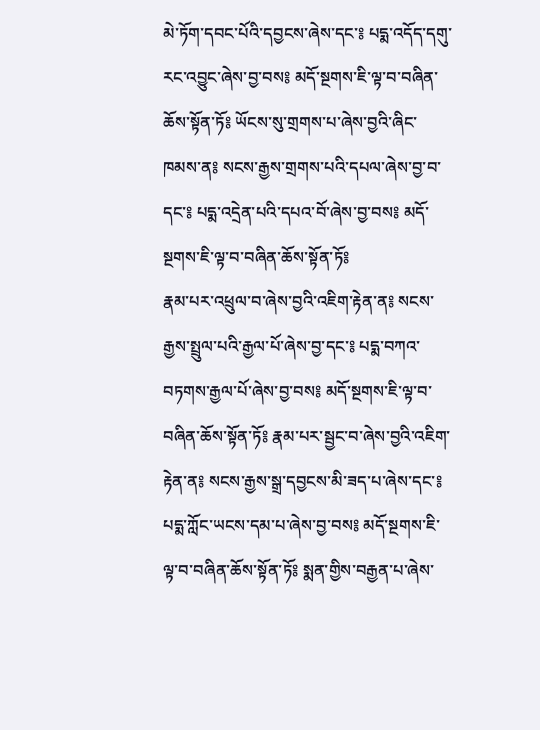མེ་ཏོག་དབང་པོའི་དབྱངས་ཞེས་དང་༔ པདྨ་འདོད་དགུ་རང་འབྱུང་ཞེས་བྱ་བས༔ མདོ་སྔགས་ཇི་ལྟ་བ་བཞིན་ཆོས་སྟོན་ཏོ༔ ཡོངས་སུ་གྲགས་པ་ཞེས་བྱའི་ཞིང་ཁམས་ན༔ སངས་རྒྱས་གྲགས་པའི་དཔལ་ཞེས་བྱ་བ་དང་༔ པདྨ་འདྲེན་པའི་དཔའ་བོ་ཞེས་བྱ་བས༔ མདོ་སྔགས་ཇི་ལྟ་བ་བཞིན་ཆོས་སྟོན་ཏོ༔
རྣམ་པར་འཕྲུལ་བ་ཞེས་བྱའི་འཇིག་རྟེན་ན༔ སངས་རྒྱས་སྤྲུལ་པའི་རྒྱལ་པོ་ཞེས་བྱ་དང་༔ པདྨ་བཀའ་བཏགས་རྒྱལ་པོ་ཞེས་བྱ་བས༔ མདོ་སྔགས་ཇི་ལྟ་བ་བཞིན་ཆོས་སྟོན་ཏོ༔ རྣམ་པར་སྦྱང་བ་ཞེས་བྱའི་འཇིག་རྟེན་ན༔ སངས་རྒྱས་སྒྲ་དབྱངས་མི་ཟད་པ་ཞེས་དང་༔ པདྨ་ཀློང་ཡངས་དམ་པ་ཞེས་བྱ་བས༔ མདོ་སྔགས་ཇི་ལྟ་བ་བཞིན་ཆོས་སྟོན་ཏོ༔ སྨན་གྱིས་བརྒྱན་པ་ཞེས་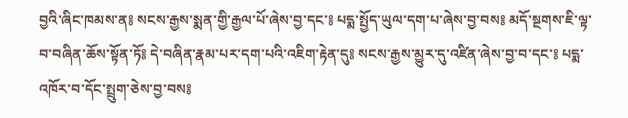བྱའི་ཞིང་ཁམས་ན༔ སངས་རྒྱས་སྨན་གྱི་རྒྱལ་པོ་ཞེས་བྱ་དང་༔ པདྨ་སྤྱོད་ཡུལ་དག་པ་ཞེས་བྱ་བས༔ མདོ་སྔགས་ཇི་ལྟ་བ་བཞིན་ཆོས་སྟོན་ཏོ༔ དེ་བཞིན་རྣམ་པར་དག་པའི་འཇིག་རྟེན་དུ༔ སངས་རྒྱས་མྱུར་དུ་འཛིན་ཞེས་བྱ་བ་དང་༔ པདྨ་འཁོར་བ་དོང་སྤྲུག་ཅེས་བྱ་བས༔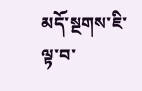མདོ་སྔགས་ཇི་ལྟ་བ་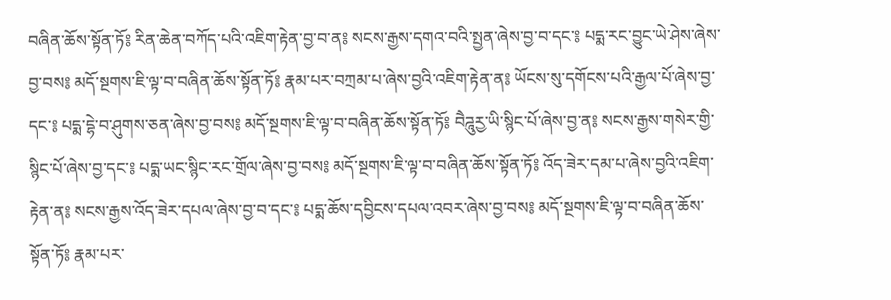བཞིན་ཆོས་སྟོན་ཏོ༔ རིན་ཆེན་བཀོད་པའི་འཇིག་རྟེན་བྱ་བ་ན༔ སངས་རྒྱས་དགའ་བའི་སྤྱན་ཞེས་བྱ་བ་དང་༔ པདྨ་རང་བྱུང་ཡེ་ཤེས་ཞེས་བྱ་བས༔ མདོ་སྔགས་ཇི་ལྟ་བ་བཞིན་ཆོས་སྟོན་ཏོ༔ རྣམ་པར་བཀྲམ་པ་ཞེས་བྱའི་འཇིག་རྟེན་ན༔ ཡོངས་སུ་དགོངས་པའི་རྒྱལ་པོ་ཞེས་བྱ་དང་༔ པདྨ་དྷེ་བ་ཤུགས་ཅན་ཞེས་བྱ་བས༔ མདོ་སྔགས་ཇི་ལྟ་བ་བཞིན་ཆོས་སྟོན་ཏོ༔ བཻཌཱུརྱ་ཡི་སྙིང་པོ་ཞེས་བྱ་ན༔ སངས་རྒྱས་གསེར་གྱི་སྙིང་པོ་ཞེས་བྱ་དང་༔ པདྨ་ཡང་སྙིང་རང་གྲོལ་ཞེས་བྱ་བས༔ མདོ་སྔགས་ཇི་ལྟ་བ་བཞིན་ཆོས་སྟོན་ཏོ༔ འོད་ཟེར་དམ་པ་ཞེས་བྱའི་འཇིག་རྟེན་ན༔ སངས་རྒྱས་འོད་ཟེར་དཔལ་ཞེས་བྱ་བ་དང་༔ པདྨ་ཆོས་དབྱིངས་དཔལ་འབར་ཞེས་བྱ་བས༔ མདོ་སྔགས་ཇི་ལྟ་བ་བཞིན་ཆོས་སྟོན་ཏོ༔ རྣམ་པར་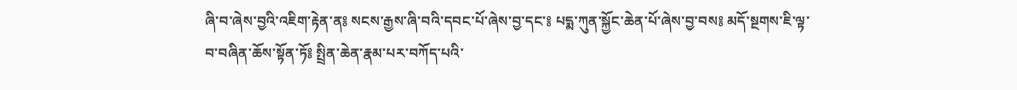ཞི་བ་ཞེས་བྱའི་འཇིག་རྟེན་ན༔ སངས་རྒྱས་ཞི་བའི་དབང་པོ་ཞེས་བྱ་དང་༔ པདྨ་ཀུན་སྐྱོང་ཆེན་པོ་ཞེས་བྱ་བས༔ མདོ་སྔགས་ཇི་ལྟ་བ་བཞིན་ཆོས་སྟོན་ཏོ༔ སྤྲིན་ཆེན་རྣམ་པར་བཀོད་པའི་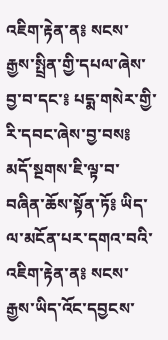འཇིག་རྟེན་ན༔ སངས་རྒྱས་སྤྲིན་གྱི་དཔལ་ཞེས་བྱ་བ་དང་༔ པདྨ་གསེར་གྱི་རི་དབང་ཞེས་བྱ་བས༔ མདོ་སྔགས་ཇི་ལྟ་བ་བཞིན་ཆོས་སྟོན་ཏོ༔ ཡིད་ལ་མངོན་པར་དགའ་བའི་འཇིག་རྟེན་ན༔ སངས་རྒྱས་ཡིད་འོང་དབྱངས་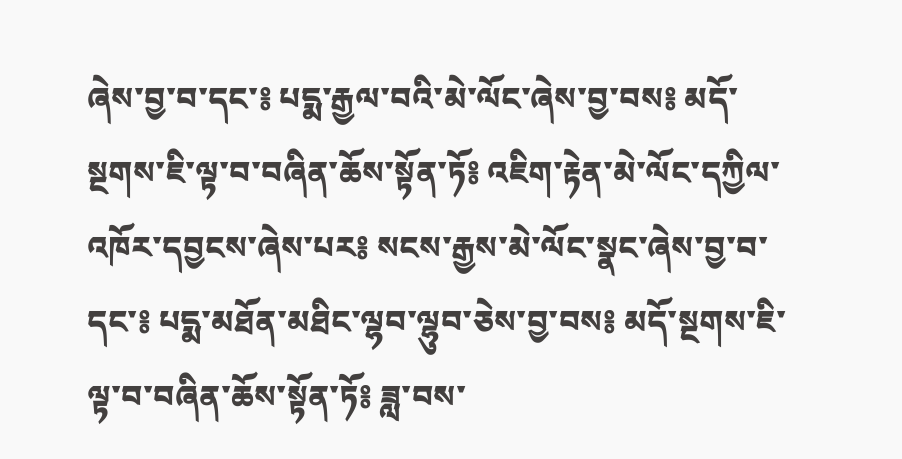ཞེས་བྱ་བ་དང་༔ པདྨ་རྒྱལ་བའི་མེ་ལོང་ཞེས་བྱ་བས༔ མདོ་སྔགས་ཇི་ལྟ་བ་བཞིན་ཆོས་སྟོན་ཏོ༔ འཇིག་རྟེན་མེ་ལོང་དཀྱིལ་འཁོར་དབྱངས་ཞེས་པར༔ སངས་རྒྱས་མེ་ལོང་སྣང་ཞེས་བྱ་བ་དང་༔ པདྨ་མཐོན་མཐིང་ལྷབ་ལྷུབ་ཅེས་བྱ་བས༔ མདོ་སྔགས་ཇི་ལྟ་བ་བཞིན་ཆོས་སྟོན་ཏོ༔ ཟླ་བས་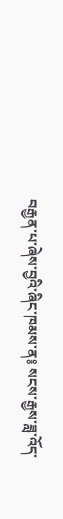བརྒྱན་པ་ཞེས་བྱའི་ཞིང་ཁམས་ན༔ སངས་རྒྱས་ཟླ་འོད་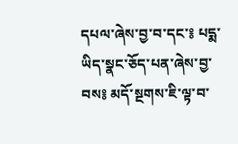དཔལ་ཞེས་བྱ་བ་དང་༔ པདྨ་ཡིད་སྣང་ཅོད་པན་ཞེས་བྱ་བས༔ མདོ་སྔགས་ཇི་ལྟ་བ་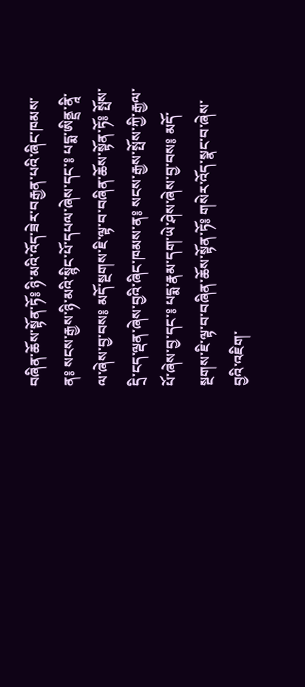བཞིན་ཆོས་སྟོན་ཏོ༔ ཉི་མའི་འོད་ཟེར་བརྒྱན་པའི་ཞིང་ཁམས་ན༔ སངས་རྒྱས་ཉི་མའི་སྙིང་པོ་དཔལ་ཞེས་དང་༔ པདྨ་ཨིནྡྲ་ནཱི་ལ་ཞེས་བྱ་བས༔ མདོ་སྔགས་ཇི་ལྟ་བ་བཞིན་ཆོས་སྟོན་ཏོ༔ སྤོས་དྲི་ངད་ལྡན་ཞེས་བྱའི་ཞིང་ཁམས་ན༔ སངས་རྒྱས་སྤོས་ཀྱི་རྒྱལ་པོ་ཞེས་བྱ་དང་༔ པདྨ་རྣམ་དག་ཡེ་ཤེས་ཞེས་བྱ་བས༔ མདོ་སྔགས་ཇི་ལྟ་བ་བཞིན་ཆོས་སྟོན་ཏོ༔ གསེར་འོད་སྣང་བ་ཞེས་བྱའི་འཇིག་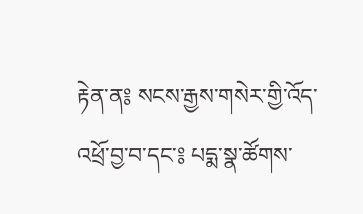རྟེན་ན༔ སངས་རྒྱས་གསེར་གྱི་འོད་འཕྲོ་བྱ་བ་དང་༔ པདྨ་སྣ་ཚོགས་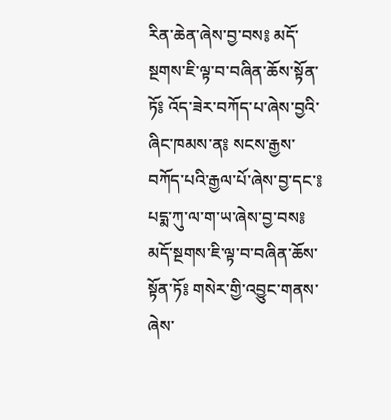རིན་ཆེན་ཞེས་བྱ་བས༔ མདོ་སྔགས་ཇི་ལྟ་བ་བཞིན་ཆོས་སྟོན་ཏོ༔ འོད་ཟེར་བཀོད་པ་ཞེས་བྱའི་ཞིང་ཁམས་ན༔ སངས་རྒྱས་བཀོད་པའི་རྒྱལ་པོ་ཞེས་བྱ་དང་༔ པདྨ་ཀུ་ལ་ག་ཡ་ཞེས་བྱ་བས༔ མདོ་སྔགས་ཇི་ལྟ་བ་བཞིན་ཆོས་སྟོན་ཏོ༔ གསེར་གྱི་འབྱུང་གནས་ཞེས་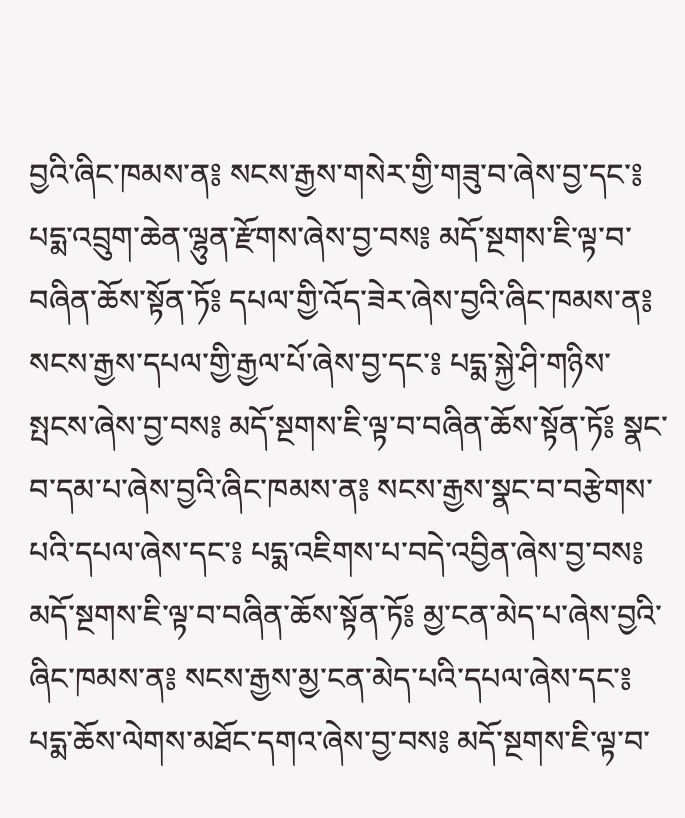བྱའི་ཞིང་ཁམས་ན༔ སངས་རྒྱས་གསེར་གྱི་གཟུ་བ་ཞེས་བྱ་དང་༔ པདྨ་འབྲུག་ཆེན་ལྷུན་རྫོགས་ཞེས་བྱ་བས༔ མདོ་སྔགས་ཇི་ལྟ་བ་བཞིན་ཆོས་སྟོན་ཏོ༔ དཔལ་གྱི་འོད་ཟེར་ཞེས་བྱའི་ཞིང་ཁམས་ན༔ སངས་རྒྱས་དཔལ་གྱི་རྒྱལ་པོ་ཞེས་བྱ་དང་༔ པདྨ་སྐྱེ་ཤི་གཉིས་སྤངས་ཞེས་བྱ་བས༔ མདོ་སྔགས་ཇི་ལྟ་བ་བཞིན་ཆོས་སྟོན་ཏོ༔ སྣང་བ་དམ་པ་ཞེས་བྱའི་ཞིང་ཁམས་ན༔ སངས་རྒྱས་སྣང་བ་བརྩེགས་པའི་དཔལ་ཞེས་དང་༔ པདྨ་འཇིགས་པ་བདེ་འབྱིན་ཞེས་བྱ་བས༔ མདོ་སྔགས་ཇི་ལྟ་བ་བཞིན་ཆོས་སྟོན་ཏོ༔ མྱ་ངན་མེད་པ་ཞེས་བྱའི་ཞིང་ཁམས་ན༔ སངས་རྒྱས་མྱ་ངན་མེད་པའི་དཔལ་ཞེས་དང་༔ པདྨ་ཆོས་ལེགས་མཐོང་དགའ་ཞེས་བྱ་བས༔ མདོ་སྔགས་ཇི་ལྟ་བ་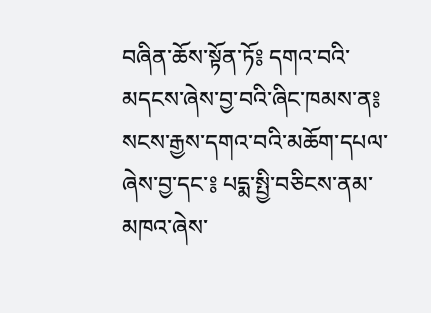བཞིན་ཆོས་སྟོན་ཏོ༔ དགའ་བའི་མདངས་ཞེས་བྱ་བའི་ཞིང་ཁམས་ན༔ སངས་རྒྱས་དགའ་བའི་མཆོག་དཔལ་ཞེས་བྱ་དང་༔ པདྨ་སྤྱི་བཅིངས་ནམ་མཁའ་ཞེས་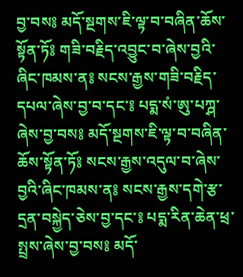བྱ་བས༔ མདོ་སྔགས་ཇི་ལྟ་བ་བཞིན་ཆོས་སྟོན་ཏོ༔ གཟི་བརྗིད་འབྱུང་བ་ཞེས་བྱའི་ཞིང་ཁམས་ན༔ སངས་རྒྱས་གཟི་བརྗིད་དཔལ་ཞེས་བྱ་བ་དང་༔ པདྨ་སཾ་ཨུ་པཀྴ་ཞེས་བྱ་བས༔ མདོ་སྔགས་ཇི་ལྟ་བ་བཞིན་ཆོས་སྟོན་ཏོ༔ སངས་རྒྱས་འདུལ་བ་ཞེས་བྱའི་ཞིང་ཁམས་ན༔ སངས་རྒྱས་དགེ་རྩ་དྲན་བསྐྱེད་ཅེས་བྱ་དང་༔ པདྨ་རིན་ཆེན་ཕྲ་སྤྲས་ཞེས་བྱ་བས༔ མདོ་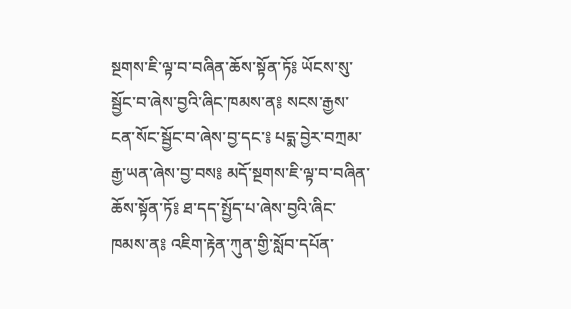སྔགས་ཇི་ལྟ་བ་བཞིན་ཆོས་སྟོན་ཏོ༔ ཡོངས་སུ་སྦྱོང་བ་ཞེས་བྱའི་ཞིང་ཁམས་ན༔ སངས་རྒྱས་ངན་སོང་སྦྱོང་བ་ཞེས་བྱ་དང་༔ པདྨ་བྱེར་བཀྲམ་རྒྱ་ཡན་ཞེས་བྱ་བས༔ མདོ་སྔགས་ཇི་ལྟ་བ་བཞིན་ཆོས་སྟོན་ཏོ༔ ཐ་དད་སྤྱོད་པ་ཞེས་བྱའི་ཞིང་ཁམས་ན༔ འཇིག་རྟེན་ཀུན་གྱི་སློབ་དཔོན་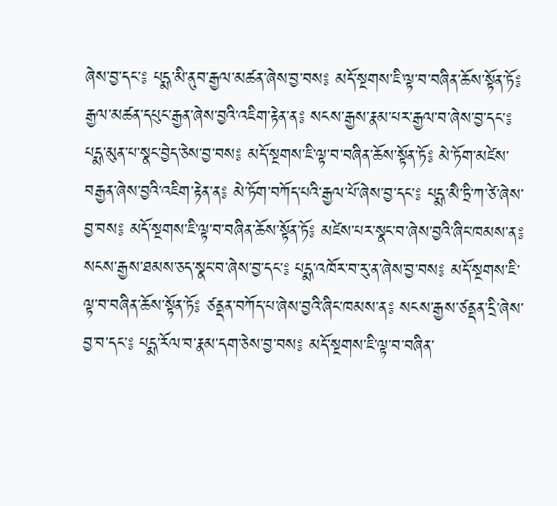ཞེས་བྱ་དང་༔ པདྨ་མི་ནུབ་རྒྱལ་མཚན་ཞེས་བྱ་བས༔ མདོ་སྔགས་ཇི་ལྟ་བ་བཞིན་ཆོས་སྟོན་ཏོ༔ རྒྱལ་མཚན་དཔུང་རྒྱན་ཞེས་བྱའི་འཇིག་རྟེན་ན༔ སངས་རྒྱས་རྣམ་པར་རྒྱལ་བ་ཞེས་བྱ་དང་༔ པདྨ་མུན་པ་སྣང་བྱེད་ཅེས་བྱ་བས༔ མདོ་སྔགས་ཇི་ལྟ་བ་བཞིན་ཆོས་སྟོན་ཏོ༔ མེ་ཏོག་མཛེས་བརྒྱན་ཞེས་བྱའི་འཇིག་རྟེན་ན༔ མེ་ཏོག་བཀོད་པའི་རྒྱལ་པོ་ཞེས་བྱ་དང་༔ པདྨ་མཻ་ཏྲི་ཀ་ཙེ་ཞེས་བྱ་བས༔ མདོ་སྔགས་ཇི་ལྟ་བ་བཞིན་ཆོས་སྟོན་ཏོ༔ མཛེས་པར་སྣང་བ་ཞེས་བྱའི་ཞིང་ཁམས་ན༔ སངས་རྒྱས་ཐམས་ཅད་སྣང་བ་ཞེས་བྱ་དང་༔ པདྨ་འཁོར་བ་རུ་ན་ཞེས་བྱ་བས༔ མདོ་སྔགས་ཇི་ལྟ་བ་བཞིན་ཆོས་སྟོན་ཏོ༔ ཙནྡན་བཀོད་པ་ཞེས་བྱའི་ཞིང་ཁམས་ན༔ སངས་རྒྱས་ཙནྡན་དྲི་ཞེས་བྱ་བ་དང་༔ པདྨ་རོལ་བ་རྣམ་དག་ཅེས་བྱ་བས༔ མདོ་སྔགས་ཇི་ལྟ་བ་བཞིན་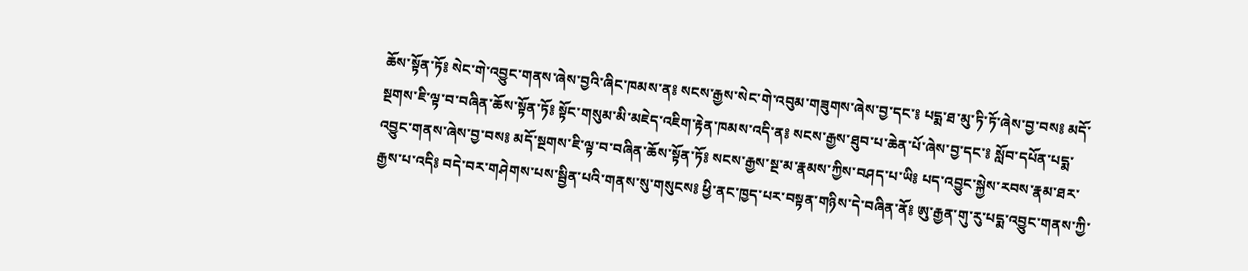ཆོས་སྟོན་ཏོ༔ སེང་གེ་འབྱུང་གནས་ཞེས་བྱའི་ཞིང་ཁམས་ན༔ སངས་རྒྱས་སེང་གེ་འབུམ་གཟུགས་ཞེས་བྱ་དང་༔ པདྨ་ཐ་མུ་ཏི་ཏོ་ཞེས་བྱ་བས༔ མདོ་སྔགས་ཇི་ལྟ་བ་བཞིན་ཆོས་སྟོན་ཏོ༔ སྟོང་གསུམ་མི་མཇེད་འཇིག་རྟེན་ཁམས་འདི་ན༔ སངས་རྒྱས་ཐུབ་པ་ཆེན་པོ་ཞེས་བྱ་དང་༔ སློབ་དཔོན་པདྨ་འབྱུང་གནས་ཞེས་བྱ་བས༔ མདོ་སྔགས་ཇི་ལྟ་བ་བཞིན་ཆོས་སྟོན་ཏོ༔ སངས་རྒྱས་སྔ་མ་རྣམས་ཀྱིས་བཤད་པ་ཡི༔ པད་འབྱུང་སྐྱེས་རབས་རྣམ་ཐར་རྒྱས་པ་འདི༔ བདེ་བར་གཤེགས་པས་སྦྱིན་པའི་གནས་སུ་གསུངས༔ ཕྱི་ནང་ཁྱད་པར་བསྟན་གཉིས་དེ་བཞིན་ནོ༔ ཨུ་རྒྱན་གུ་རུ་པདྨ་འབྱུང་གནས་ཀྱི་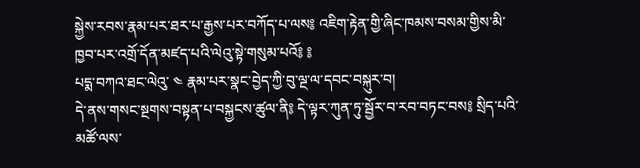སྐྱེས་རབས་རྣམ་པར་ཐར་པ་རྒྱས་པར་བཀོད་པ་ལས༔ འཇིག་རྟེན་གྱི་ཞིང་ཁམས་བསམ་གྱིས་མི་ཁྱབ་པར་འགྲོ་དོན་མཛད་པའི་ལེའུ་སྟེ་གསུམ་པའོ༔ ༔
པདྨ་བཀའ་ཐང་ལེའུ་ ༤ རྣམ་པར་སྣང་བྱེད་ཀྱི་བུ་ལྔ་ལ་དབང་བསྐུར་བ།
དེ་ནས་གསང་སྔགས་བསྟན་པ་བསྐྱངས་ཚུལ་ནི༔ དེ་ལྟར་ཀུན་ཏུ་སྦྱོར་བ་རབ་བཏང་བས༔ སྲིད་པའི་མཚོ་ལས་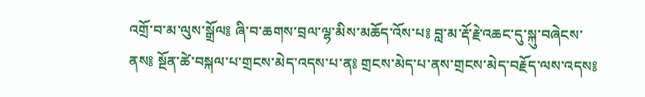འགྲོ་བ་མ་ལུས་སྒྲོལ༔ ཞི་བ་ཆགས་བྲལ་ལྷ་མིས་མཆོད་འོས་པ༔ བླ་མ་རྡོ་རྗེ་འཆང་དུ་སྐུ་བཞེངས་ནས༔ སྔོན་ཚེ་བསྐལ་པ་གྲངས་མེད་འདས་པ་ན༔ གྲངས་མེད་པ་ནས་གྲངས་མེད་བརྗོད་ལས་འདས༔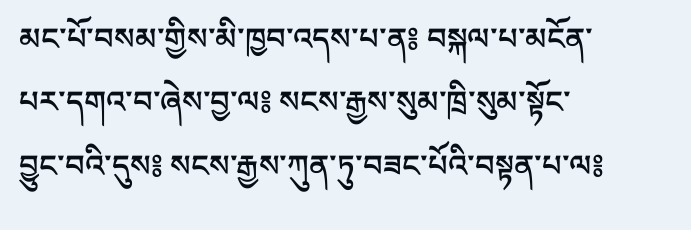མང་པོ་བསམ་གྱིས་མི་ཁྱབ་འདས་པ་ན༔ བསྐལ་པ་མངོན་པར་དགའ་བ་ཞེས་བྱ་ལ༔ སངས་རྒྱས་སུམ་ཁྲི་སུམ་སྟོང་བྱུང་བའི་དུས༔ སངས་རྒྱས་ཀུན་ཏུ་བཟང་པོའི་བསྟན་པ་ལ༔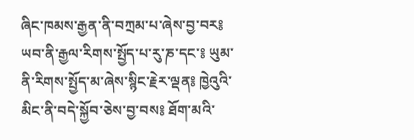ཞིང་ཁམས་རྒྱན་ནི་བཀྲམ་པ་ཞེས་བྱ་བར༔ ཡབ་ནི་རྒྱལ་རིགས་སྤྱོད་པ་རུ་ཎ་དང་༔ ཡུམ་ནི་རིགས་སྤྱོད་མ་ཞེས་སྙིང་རྗེར་ལྡན༔ ཁྱེའུའི་མིང་ནི་བདེ་སྐྱོབ་ཅེས་བྱ་བས༔ ཐོག་མའི་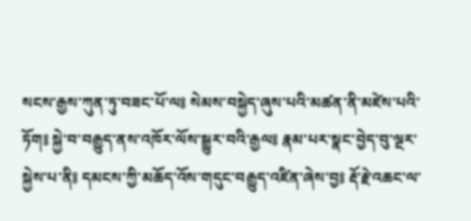སངས་རྒྱས་ཀུན་ཏུ་བཟང་པོ་ལ༔ སེམས་བསྐྱེད་ཞུས་པའི་མཚན་ནི་མཛེས་པའི་ཏོག༔ སྐྱེ་བ་བརྒྱུད་ནས་འཁོར་ལོས་སྒྱུར་བའི་རྒྱལ༔ རྣམ་པར་སྣང་བྱེད་བུ་ལྔར་སྐྱེས་པ་ནི༔ དམངས་ཀྱི་མཆོད་འོས་གདུང་བརྒྱུད་འཛིན་ཞེས་བྱ༔ རྡོ་རྗེ་འཆང་ལ་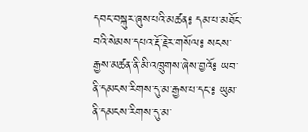དབང་བསྐུར་ཞུས་པའི་མཚན༔ དམ་པ་མཐོང་བའི་སེམས་དཔའ་རྡོ་རྗེར་གསོལ༔ སངས་རྒྱས་མཚན་ནི་མི་འཁྲུགས་ཞེས་བྱའོ༔ ཡབ་ནི་དམངས་རིགས་དུ་མ་རྒྱས་པ་དང་༔ ཡུམ་ནི་དམངས་རིགས་དུ་མ་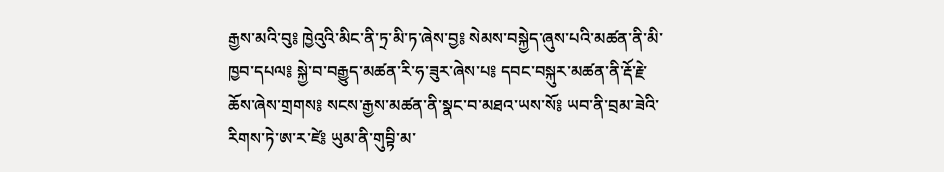རྒྱས་མའི་བུ༔ ཁྱེའུའི་མིང་ནི་ཏྲ་མི་ཏ་ཞེས་བྱ༔ སེམས་བསྐྱེད་ཞུས་པའི་མཚན་ནི་མི་ཁྱབ་དཔལ༔ སྐྱེ་བ་བརྒྱུད་མཚན་རི་ཧ་ཟུར་ཞེས་པ༔ དབང་བསྐུར་མཚན་ནི་རྡོ་རྗེ་ཆོས་ཞེས་གྲགས༔ སངས་རྒྱས་མཚན་ནི་སྣང་བ་མཐའ་ཡས་སོ༔ ཡབ་ནི་བྲམ་ཟེའི་རིགས་ཏེ་ཨ་ར་ཛེ༔ ཡུམ་ནི་གུབྟི་མ་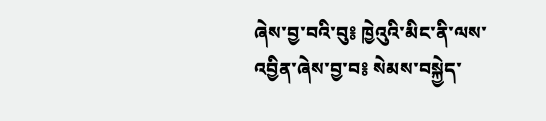ཞེས་བྱ་བའི་བུ༔ ཁྱེའུའི་མིང་ནི་ལས་འབྱིན་ཞེས་བྱ་བ༔ སེམས་བསྐྱེད་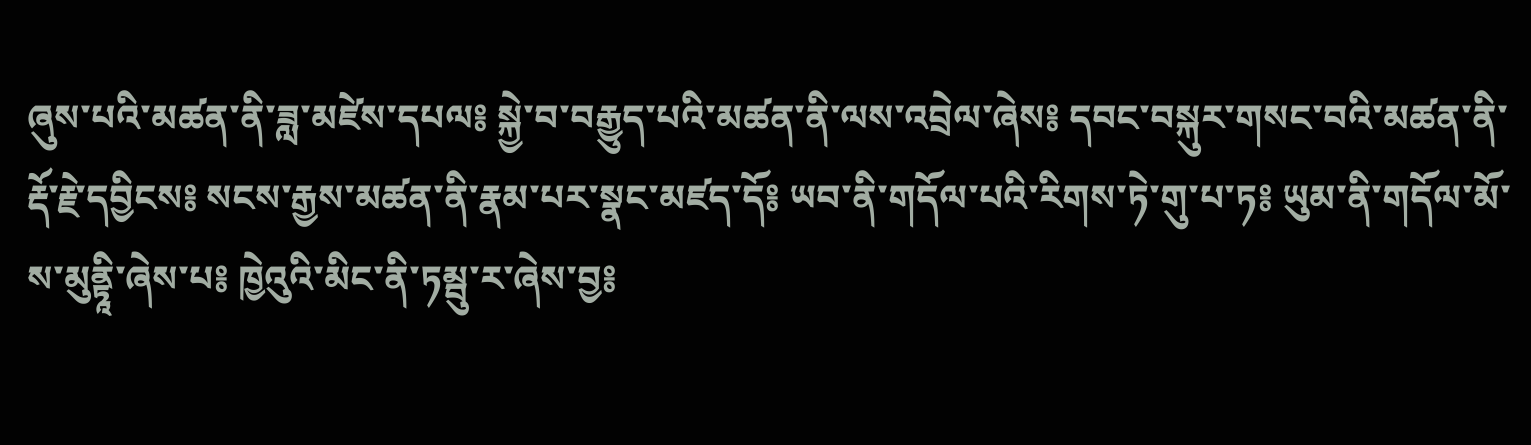ཞུས་པའི་མཚན་ནི་ཟླ་མཛེས་དཔལ༔ སྐྱེ་བ་བརྒྱུད་པའི་མཚན་ནི་ལས་འབྲེལ་ཞེས༔ དབང་བསྐུར་གསང་བའི་མཚན་ནི་རྡོ་རྗེ་དབྱིངས༔ སངས་རྒྱས་མཚན་ནི་རྣམ་པར་སྣང་མཛད་དོ༔ ཡབ་ནི་གདོལ་པའི་རིགས་ཏེ་གུ་པ་ཏ༔ ཡུམ་ནི་གདོལ་མོ་ས་མུནྟཱི་ཞེས་པ༔ ཁྱེའུའི་མིང་ནི་ཏམྦུ་ར་ཞེས་བྱ༔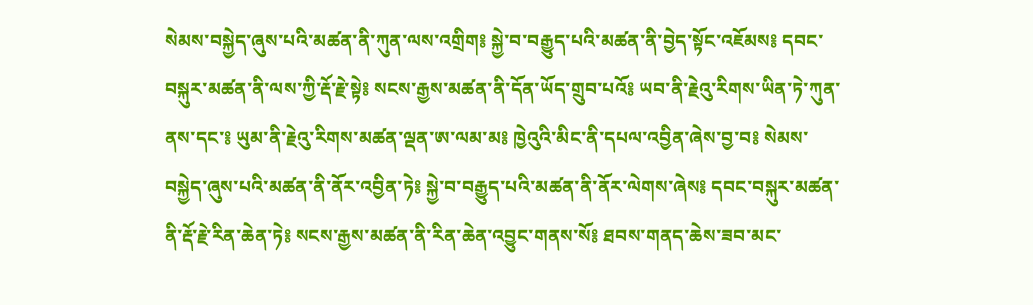སེམས་བསྐྱེད་ཞུས་པའི་མཚན་ནི་ཀུན་ལས་འགྲིག༔ སྐྱེ་བ་བརྒྱུད་པའི་མཚན་ནི་བྱེད་སྟོང་འཇོམས༔ དབང་བསྐུར་མཚན་ནི་ལས་ཀྱི་རྡོ་རྗེ་སྟེ༔ སངས་རྒྱས་མཚན་ནི་དོན་ཡོད་གྲུབ་པའོ༔ ཡབ་ནི་རྗེའུ་རིགས་ཡིན་ཏེ་ཀུན་ནས་དང་༔ ཡུམ་ནི་རྗེའུ་རིགས་མཚན་ལྡན་ཨ་ལམ་མ༔ ཁྱེའུའི་མིང་ནི་དཔལ་འབྱིན་ཞེས་བྱ་བ༔ སེམས་བསྐྱེད་ཞུས་པའི་མཚན་ནི་ནོར་འབྱིན་ཏེ༔ སྐྱེ་བ་བརྒྱུད་པའི་མཚན་ནི་ནོར་ལེགས་ཞེས༔ དབང་བསྐུར་མཚན་ནི་རྡོ་རྗེ་རིན་ཆེན་ཏེ༔ སངས་རྒྱས་མཚན་ནི་རིན་ཆེན་འབྱུང་གནས་སོ༔ ཐབས་གནད་ཆེས་ཟབ་མང་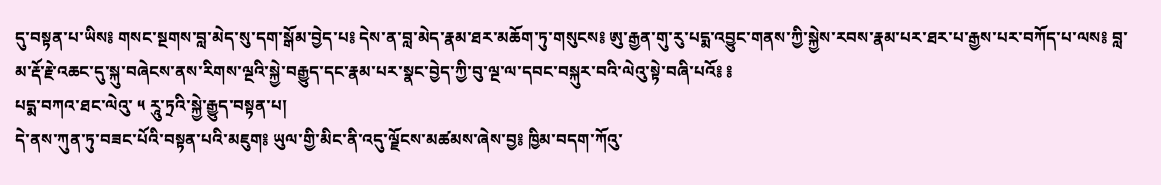དུ་བསྟན་པ་ཡིས༔ གསང་སྔགས་བླ་མེད་སུ་དག་སྒོམ་བྱེད་པ༔ དེས་ན་བླ་མེད་རྣམ་ཐར་མཆོག་ཏུ་གསུངས༔ ཨུ་རྒྱན་གུ་རུ་པདྨ་འབྱུང་གནས་ཀྱི་སྐྱེས་རབས་རྣམ་པར་ཐར་པ་རྒྱས་པར་བཀོད་པ་ལས༔ བླ་མ་རྡོ་རྗེ་འཆང་དུ་སྐུ་བཞེངས་ནས་རིགས་ལྔའི་སྐྱེ་བརྒྱུད་དང་རྣམ་པར་སྣང་བྱེད་ཀྱི་བུ་ལྔ་ལ་དབང་བསྐུར་བའི་ལེའུ་སྟེ་བཞི་པའོ༔ ༔
པདྨ་བཀའ་ཐང་ལེའུ་ ༥ རཱུ་ཏྲའི་སྐྱེ་རྒྱུད་བསྟན་པ།
དེ་ནས་ཀུན་ཏུ་བཟང་པོའི་བསྟན་པའི་མཇུག༔ ཡུལ་གྱི་མིང་ནི་འདུ་ལྗོངས་མཚམས་ཞེས་བྱ༔ ཁྱིམ་བདག་ཀོའུ་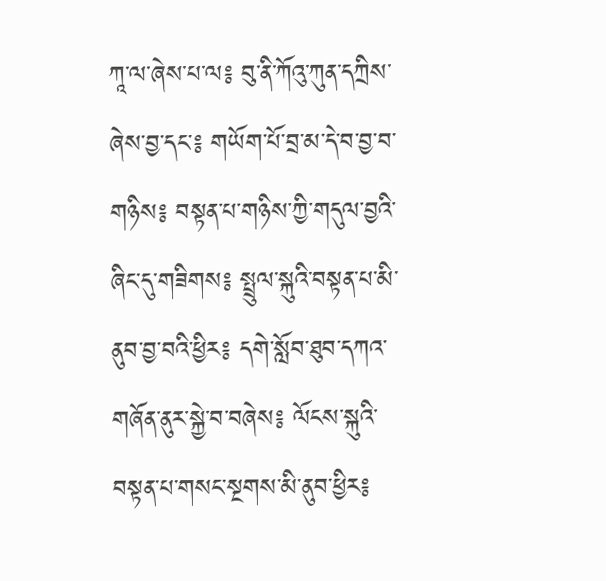ཀཱ་ལ་ཞེས་པ་ལ༔ བུ་ནི་ཀོའུ་ཀུན་དཀྲིས་ཞེས་བྱ་དང་༔ གཡོག་པོ་བྲ་མ་དེ་བ་བྱ་བ་གཉིས༔ བསྟན་པ་གཉིས་ཀྱི་གདུལ་བྱའི་ཞིང་དུ་གཟིགས༔ སྤྲུལ་སྐུའི་བསྟན་པ་མི་ནུབ་བྱ་བའི་ཕྱིར༔ དགེ་སློབ་ཐུབ་དཀའ་གཞོན་ནུར་སྐྱེ་བ་བཞེས༔ ལོངས་སྐུའི་བསྟན་པ་གསང་སྔགས་མི་ནུབ་ཕྱིར༔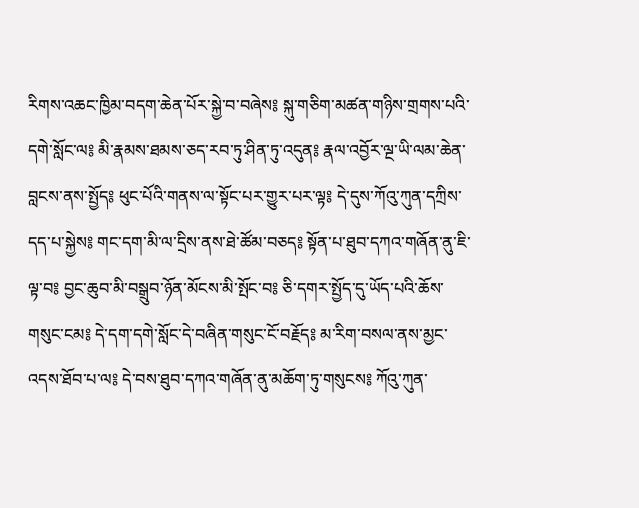རིགས་འཆང་ཁྱིམ་བདག་ཆེན་པོར་སྐྱེ་བ་བཞེས༔ སྐུ་གཅིག་མཚན་གཉིས་གྲགས་པའི་དགེ་སློང་ལ༔ མི་རྣམས་ཐམས་ཅད་རབ་ཏུ་ཤིན་ཏུ་འདུན༔ རྣལ་འབྱོར་ལྔ་ཡི་ལམ་ཆེན་བླངས་ནས་སྤྱོད༔ ཕུང་པོའི་གནས་ལ་སྟོང་པར་གྱུར་པར་ལྟ༔ དེ་དུས་ཀོའུ་ཀུན་དཀྲིས་དད་པ་སྐྱེས༔ གང་དག་མི་ལ་དྲིས་ནས་ཐེ་ཚོམ་བཅད༔ སྟོན་པ་ཐུབ་དཀའ་གཞོན་ནུ་ཇི་ལྟ་བ༔ བྱང་ཆུབ་མི་བསྒྲུབ་ཉོན་མོངས་མི་སྤོང་བ༔ ཅི་དགར་སྤྱོད་དུ་ཡོད་པའི་ཆོས་གསུང་ངམ༔ དེ་དག་དགེ་སློང་དེ་བཞིན་གསུང་ངོ་བརྗོད༔ མ་རིག་བསལ་ནས་མྱང་འདས་ཐོབ་པ་ལ༔ དེ་བས་ཐུབ་དཀའ་གཞོན་ནུ་མཆོག་ཏུ་གསུངས༔ ཀོའུ་ཀུན་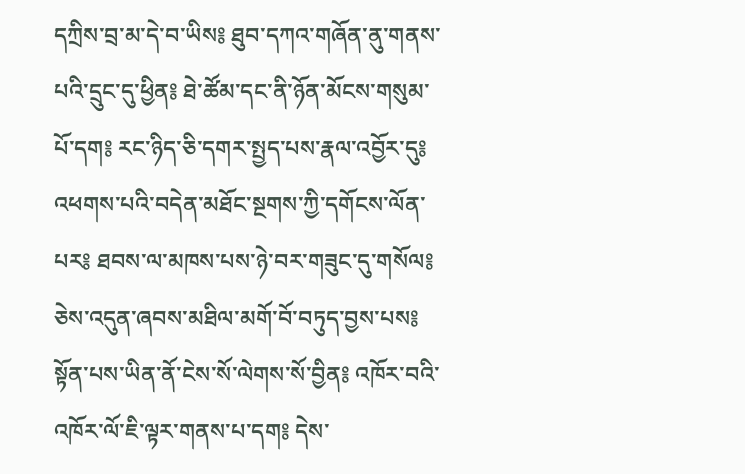དཀྲིས་བྲ་མ་དེ་བ་ཡིས༔ ཐུབ་དཀའ་གཞོན་ནུ་གནས་པའི་དྲུང་དུ་ཕྱིན༔ ཐེ་ཚོམ་དང་ནི་ཉོན་མོངས་གསུམ་པོ་དག༔ རང་ཉིད་ཅི་དགར་སྤྱད་པས་རྣལ་འབྱོར་དུ༔ འཕགས་པའི་བདེན་མཐོང་སྔགས་ཀྱི་དགོངས་ལོན་པར༔ ཐབས་ལ་མཁས་པས་ཉེ་བར་གཟུང་དུ་གསོལ༔ ཅེས་འདུན་ཞབས་མཐིལ་མགོ་བོ་བཏུད་བྱས་པས༔ སྟོན་པས་ཡིན་ནོ་ངེས་སོ་ལེགས་སོ་བྱིན༔ འཁོར་བའི་འཁོར་ལོ་ཇི་ལྟར་གནས་པ་དག༔ དེས་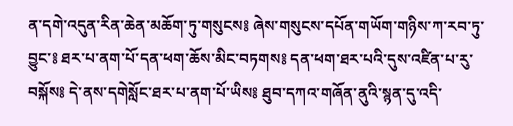ན་དགེ་འདུན་རིན་ཆེན་མཆོག་ཏུ་གསུངས༔ ཞེས་གསུངས་དཔོན་གཡོག་གཉིས་ཀ་རབ་ཏུ་བྱུང་༔ ཐར་པ་ནག་པོ་དན་ཕག་ཆོས་མིང་བཏགས༔ དན་ཕག་ཐར་པའི་དུས་འཛིན་པ་རུ་བསྐོས༔ དེ་ནས་དགེསློང་ཐར་པ་ནག་པོ་ཡིས༔ ཐུབ་དཀའ་གཞོན་ནུའི་སྙན་དུ་འདི་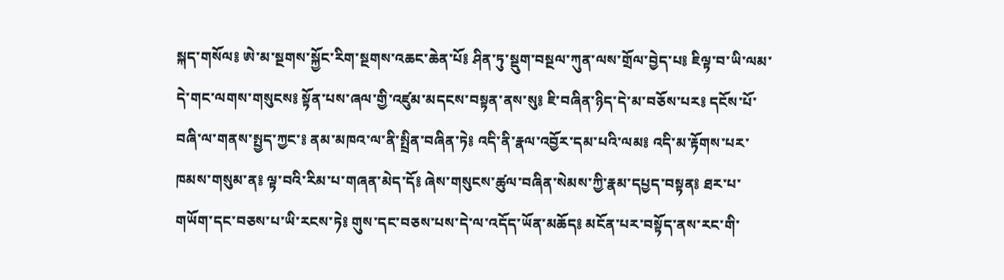སྐད་གསོལ༔ ཨེ་མ་སྔགས་སྐྱོང་རིག་སྔགས་འཆང་ཆེན་པོ༔ ཤིན་ཏུ་སྡུག་བསྔལ་ཀུན་ལས་གྲོལ་བྱེད་པ༔ ཇིལྟ་བ་ཡི་ལམ་དེ་གང་ལགས་གསུངས༔ སྟོན་པས་ཞལ་གྱི་འཛུམ་མདངས་བསྟན་ནས་སུ༔ ཇི་བཞིན་ཉིད་དེ་མ་བཅོས་པར༔ དངོས་པོ་བཞི་ལ་གནས་སྤྱད་ཀྱང་༔ ནམ་མཁའ་ལ་ནི་སྤྲིན་བཞིན་ཏེ༔ འདི་ནི་རྣལ་འབྱོར་དམ་པའི་ལམ༔ འདི་མ་རྟོགས་པར་ཁམས་གསུམ་ན༔ ལྟ་བའི་རིམ་པ་གཞན་མེད་དོ༔ ཞེས་གསུངས་ཚུལ་བཞིན་སེམས་ཀྱི་རྣམ་དཔྱད་བསྟན༔ ཐར་པ་གཡོག་དང་བཅས་པ་ཡི་རངས་ཏེ༔ གུས་དང་བཅས་པས་དེ་ལ་འདོད་ཡོན་མཆོད༔ མངོན་པར་བསྟོད་ནས་རང་གི་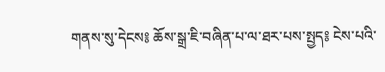གནས་སུ་དེངས༔ ཆོས་སྒྲ་ཇི་བཞིན་པ་ལ་ཐར་པས་སྤྱད༔ ངེས་པའི་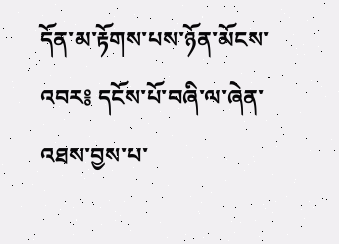དོན་མ་རྟོགས་པས་ཉོན་མོངས་འབར༔ དངོས་པོ་བཞི་ལ་ཞེན་འཐས་བྱས་པ་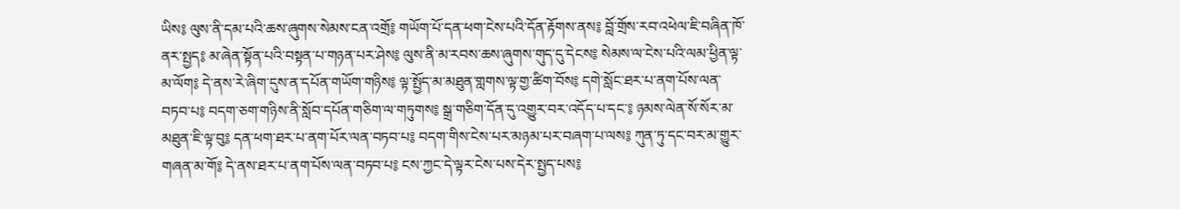ཡིས༔ ལུས་ནི་དམ་པའི་ཆས་ཞུགས་སེམས་ངན་འགྲོ༔ གཡོག་པོ་དན་ཕག་ངེས་པའི་དོན་རྟོགས་ནས༔ བློ་གྲོས་རབ་འཕེལ་ཇི་བཞིན་ཁོ་ནར་སྤྱད༔ མ་ཞེན་སྟོན་པའི་བསྟན་པ་གཉན་པར་ཤེས༔ ལུས་ནི་མ་རབས་ཆས་ཞུགས་གུད་དུ་དེངས༔ སེམས་ལ་ངེས་པའི་ལམ་ཕྱིན་ལྟ་མ་ལོག༔ དེ་ནས་རེ་ཞིག་དུས་ན་དཔོན་གཡོག་གཉིས༔ ལྟ་སྤྱོད་མ་མཐུན་གླགས་ལྟ་གྱ་ཚིག་བོས༔ དགེ་སློང་ཐར་པ་ནག་པོས་ལན་བཏབ་པ༔ བདག་ཅག་གཉིས་ནི་སློབ་དཔོན་གཅིག་ལ་གཏུགས༔ སྒྲ་གཅིག་དོན་དུ་འགྱུར་བར་འདོད་པ་དང་༔ ཉམས་ལེན་སོ་སོར་མ་མཐུན་ཇི་ལྟ་བུ༔ དན་ཕག་ཐར་པ་ནག་པོར་ལན་བཏབ་པ༔ བདག་གིས་ངེས་པར་མཉམ་པར་བཞག་པ་ལས༔ ཀུན་ཏུ་དང་བར་མ་གྱུར་གཞན་མ་གོ༔ དེ་ནས་ཐར་པ་ནག་པོས་ལན་བཏབ་པ༔ ངས་ཀྱང་དེ་ལྟར་ངེས་པས་དེར་སྤྱད་པས༔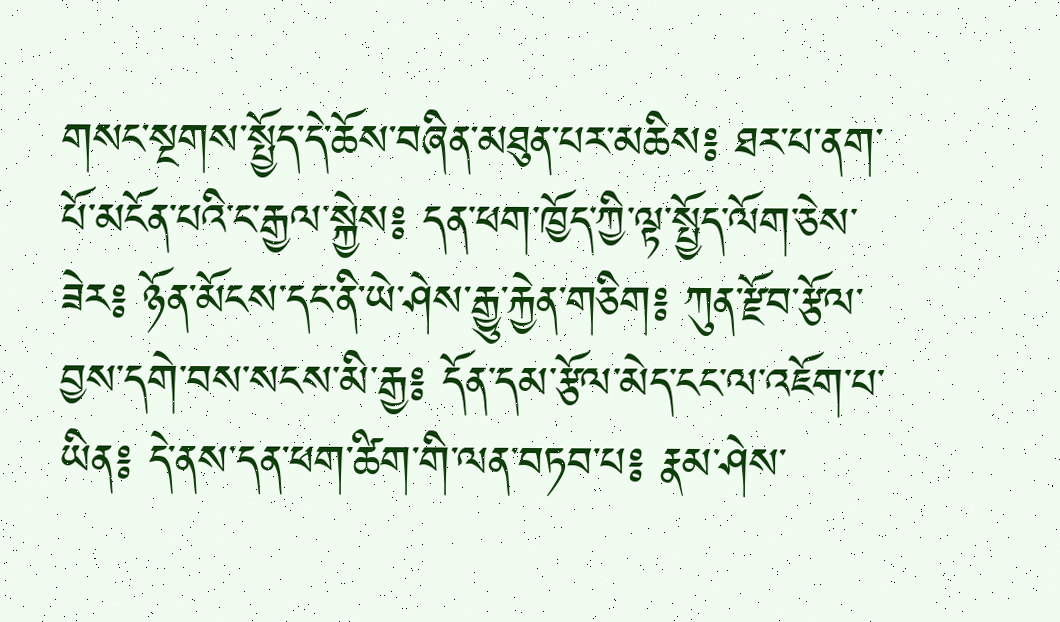གསང་སྔགས་སྤྱོད་དེ་ཆོས་བཞིན་མཐུན་པར་མཆིས༔ ཐར་པ་ནག་པོ་མངོན་པའི་ང་རྒྱལ་སྐྱེས༔ དན་ཕག་ཁྱོད་ཀྱི་ལྟ་སྤྱོད་ལོག་ཅེས་ཟེར༔ ཉོན་མོངས་དང་ནི་ཡེ་ཤེས་རྒྱུ་རྐྱེན་གཅིག༔ ཀུན་རྫོབ་རྩོལ་བྱས་དགེ་བས་སངས་མི་རྒྱ༔ དོན་དམ་རྩོལ་མེད་ངང་ལ་འཇོག་པ་ཡིན༔ དེ་ནས་དན་ཕག་ཚིག་གི་ལན་བཏབ་པ༔ རྣམ་ཤེས་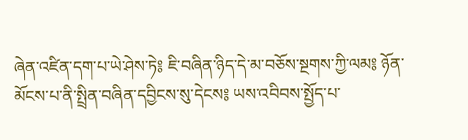ཞེན་འཛིན་དག་པ་ཡེ་ཤེས་ཏེ༔ ཇི་བཞིན་ཉིད་དེ་མ་བཅོས་སྔགས་ཀྱི་ལམ༔ ཉོན་མོངས་པ་ནི་སྤྲིན་བཞིན་དབྱིངས་སུ་དེངས༔ ཡས་འབིབས་སྤྱོད་པ་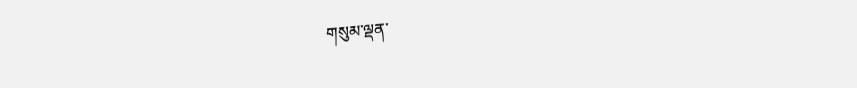གསུམ་ལྡན་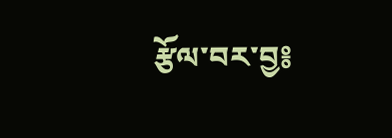རྩོལ་བར་བྱ༔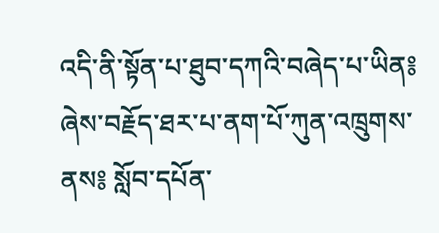འདི་ནི་སྟོན་པ་ཐུབ་དཀའི་བཞེད་པ་ཡིན༔ ཞེས་བརྗོད་ཐར་པ་ནག་པོ་ཀུན་འཁྲུགས་ནས༔ སློབ་དཔོན་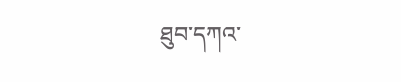ཐུབ་དཀའ་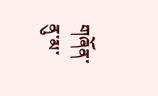གཞོན་ནུ་མ་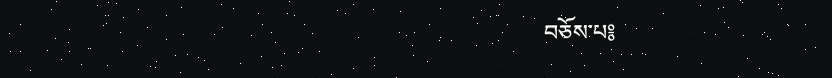བཅོས་པ༔